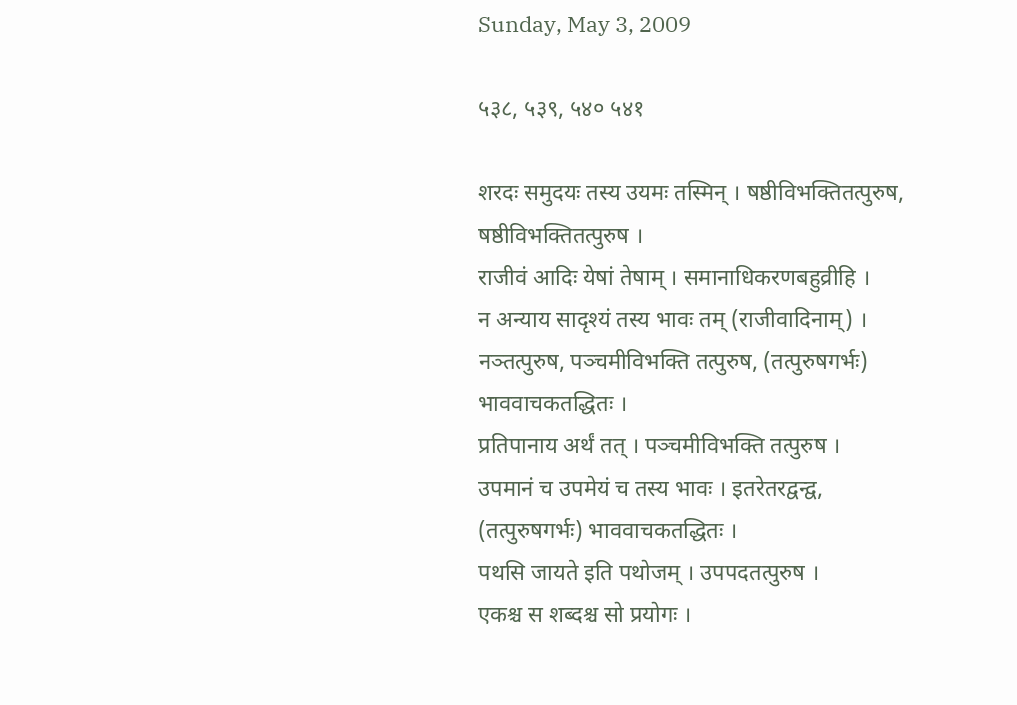Sunday, May 3, 2009

५३८, ५३९, ५४० ५४१

शरदः समुदयः तस्य उयमः तस्मिन् । षष्ठीविभक्तितत्पुरुष, षष्ठीविभक्तितत्पुरुष ।
राजीवं आदिः येषां तेषाम् । समानाधिकरणबहुव्रीहि ।
न अन्याय सादृश्यं तस्य भावः तम् (राजीवादिनाम्) । नञ्तत्पुरुष, पञ्चमीविभक्ति तत्पुरुष, (तत्पुरुषगर्भः) भाववाचकतद्धितः ।
प्रतिपानाय अर्थं तत् । पञ्चमीविभक्ति तत्पुरुष ।
उपमानं च उपमेयं च तस्य भावः । इतरेतरद्वन्द्व, (तत्पुरुषगर्भः) भाववाचकतद्धितः ।
पथसि जायते इति पथोजम् । उपपदतत्पुरुष ।
एकश्च स शब्दश्च सो प्रयोगः ।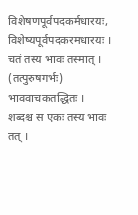विशेषणपूर्वपदकर्मधारयः, विशेष्यपूर्वपदकरमधारयः ।
चतं तस्य भावः तस्मात् । (तत्पुरुषगर्भः) भाववाचकतद्धितः ।
शब्दश्च स एकः तस्य भावः तत् ।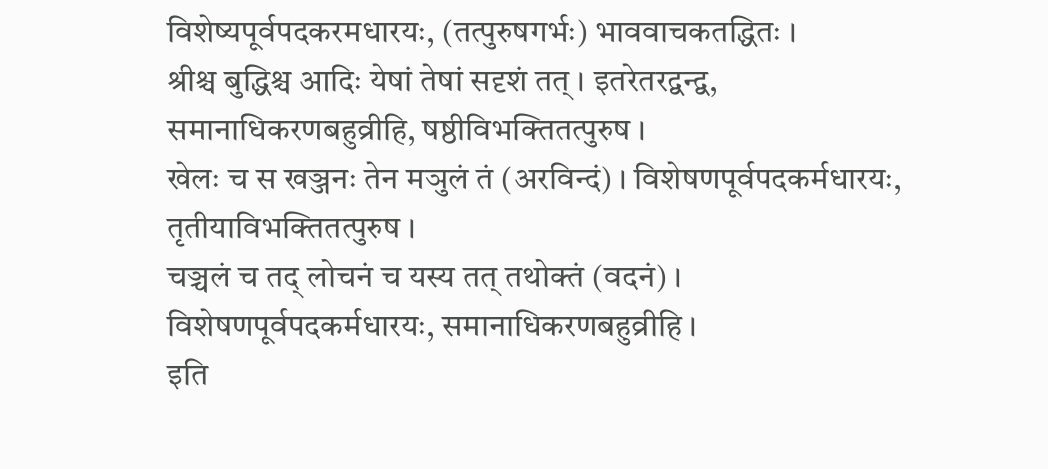विशेष्यपूर्वपदकरमधारयः, (तत्पुरुषगर्भः) भाववाचकतद्धितः ।
श्रीश्च बुद्धिश्च आदिः येषां तेषां सदृशं तत् । इतरेतरद्वन्द्व, समानाधिकरणबहुव्रीहि, षष्ठीविभक्तितत्पुरुष ।
खेलः च स खञ्जनः तेन मञुलं तं (अरविन्दं) । विशेषणपूर्वपदकर्मधारयः, तृतीयाविभक्तितत्पुरुष ।
चञ्चलं च तद् लोचनं च यस्य तत् तथोक्तं (वदनं) । विशेषणपूर्वपदकर्मधारयः, समानाधिकरणबहुव्रीहि ।
इति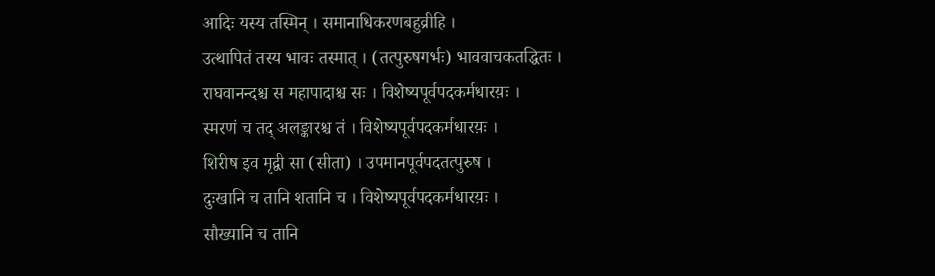आदिः यस्य तस्मिन् । समानाधिकरणबहुव्रीहि ।
उत्थापितं तस्य भावः तस्मात् । (तत्पुरुषगर्भः) भाववाचकतद्धितः ।
राघवानन्दश्च स महापादाश्च सः । विशेष्यपूर्वपदकर्मधारय़ः ।
स्मरणं च तद् अलङ्कारश्च तं । विशेष्यपूर्वपदकर्मधारय़ः ।
शिरीष इव मृद्वी सा (सीता) । उपमानपूर्वपदतत्पुरुष ।
दुःखानि च तानि शतानि च । विशेष्यपूर्वपदकर्मधारय़ः ।
सौख्यानि च तानि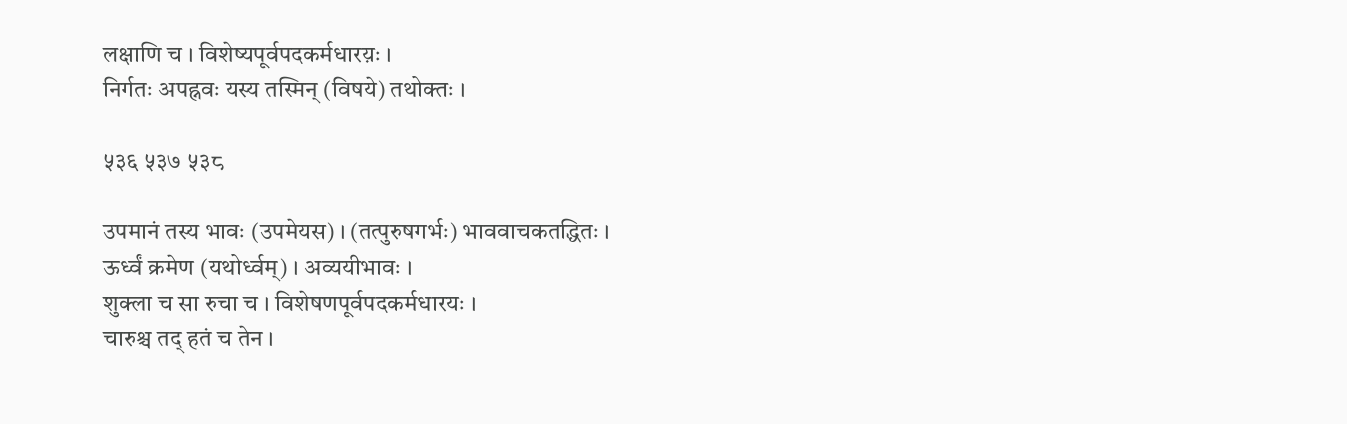लक्षाणि च । विशेष्यपूर्वपदकर्मधारय़ः ।
निर्गतः अपह्नवः यस्य तस्मिन् (विषये) तथोक्तः ।

५३६ ५३७ ५३८

उपमानं तस्य भावः (उपमेयस) । (तत्पुरुषगर्भः) भाववाचकतद्धितः ।
ऊर्ध्वं क्रमेण (यथोर्ध्वम्) । अव्ययीभावः ।
शुक्ला च सा रुचा च । विशेषणपूर्वपदकर्मधारयः ।
चारुश्च तद् हतं च तेन ।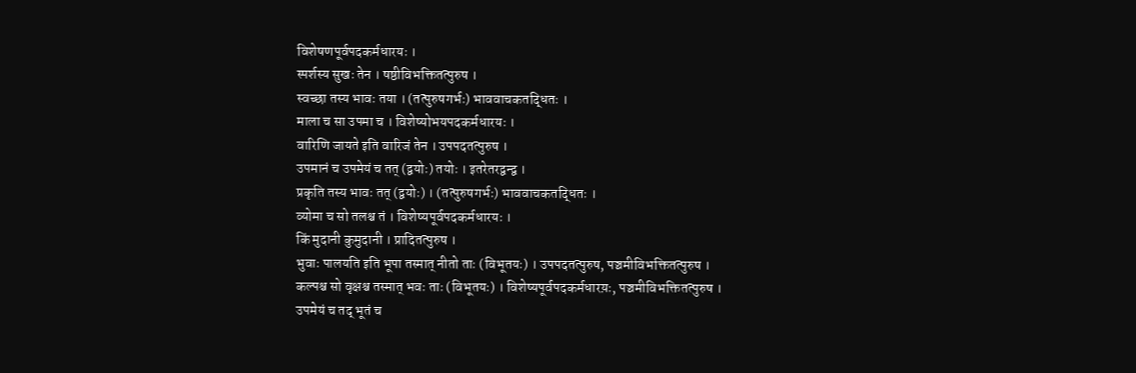विशेषणपूर्वपदकर्मधारयः ।
स्पर्शस्य सुखः तेन । षष्ठीविभक्तितत्पुरुष ।
स्वच्छा तस्य भावः तया । (तत्पुरुषगर्भः) भाववाचकतद्धितः ।
माला च सा उपमा च । विशेष्योभयपदकर्मधारयः ।
वारिणि जायते इति वारिजं तेन । उपपदतत्पुरुष ।
उपमानं च उपमेयं च तत् (द्वयोः) तयोः । इतरेतरद्वन्द्व ।
प्रकृति तस्य भावः तत् (द्वयोः) । (तत्पुरुषगर्भः) भाववाचकतद्धितः ।
व्योमा च सो तलश्च तं । विशेष्यपूर्वपदकर्मधारयः ।
किं मुदानी कुमुदानी । प्रादितत्पुरुष ।
भुवाः पालयति इति भूपा तस्मात् नीतो ताः (विभूतयः) । उपपदतत्पुरुष, पञ्चमीविभक्तितत्पुरुष ।
कल्पश्च सो वृक्षश्च तस्मात् भवः ताः (विभूतयः) । विशेष्यपूर्वपदकर्मधारय़ः, पञ्चमीविभक्तितत्पुरुष ।
उपमेयं च तद् भूतं च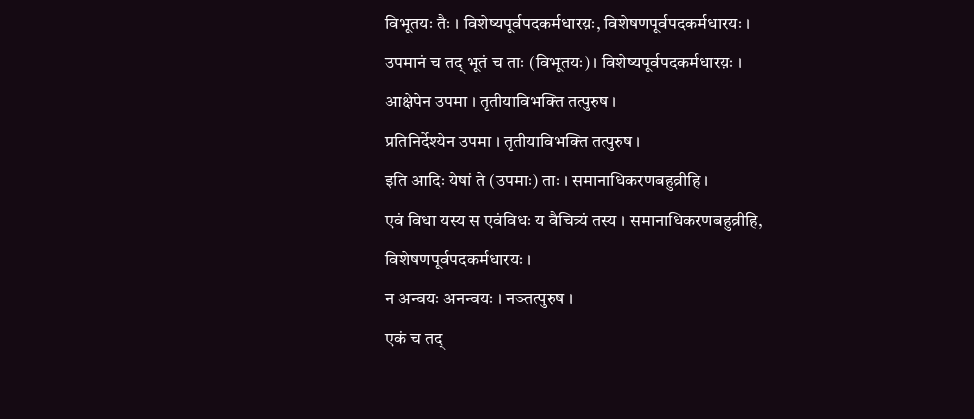विभूतयः तैः । विशेष्यपूर्वपदकर्मधारय़ः, विशेषणपूर्वपदकर्मधारयः ।
उपमानं च तद् भूतं च ताः (विभूतयः) । विशेष्यपूर्वपदकर्मधारय़ः ।
आक्षेपेन उपमा । तृतीयाविभक्ति तत्पुरुष ।
प्रतिनिर्देश्येन उपमा । तृतीयाविभक्ति तत्पुरुष ।
इति आदिः येषां ते (उपमाः) ताः । समानाधिकरणबहुव्रीहि ।
एवं विधा यस्य स एवंविधः य वैचित्र्यं तस्य । समानाधिकरणबहुव्रीहि, विशेषणपूर्वपदकर्मधारयः ।
न अन्वयः अनन्वयः । नञ्तत्पुरुष ।
एकं च तद्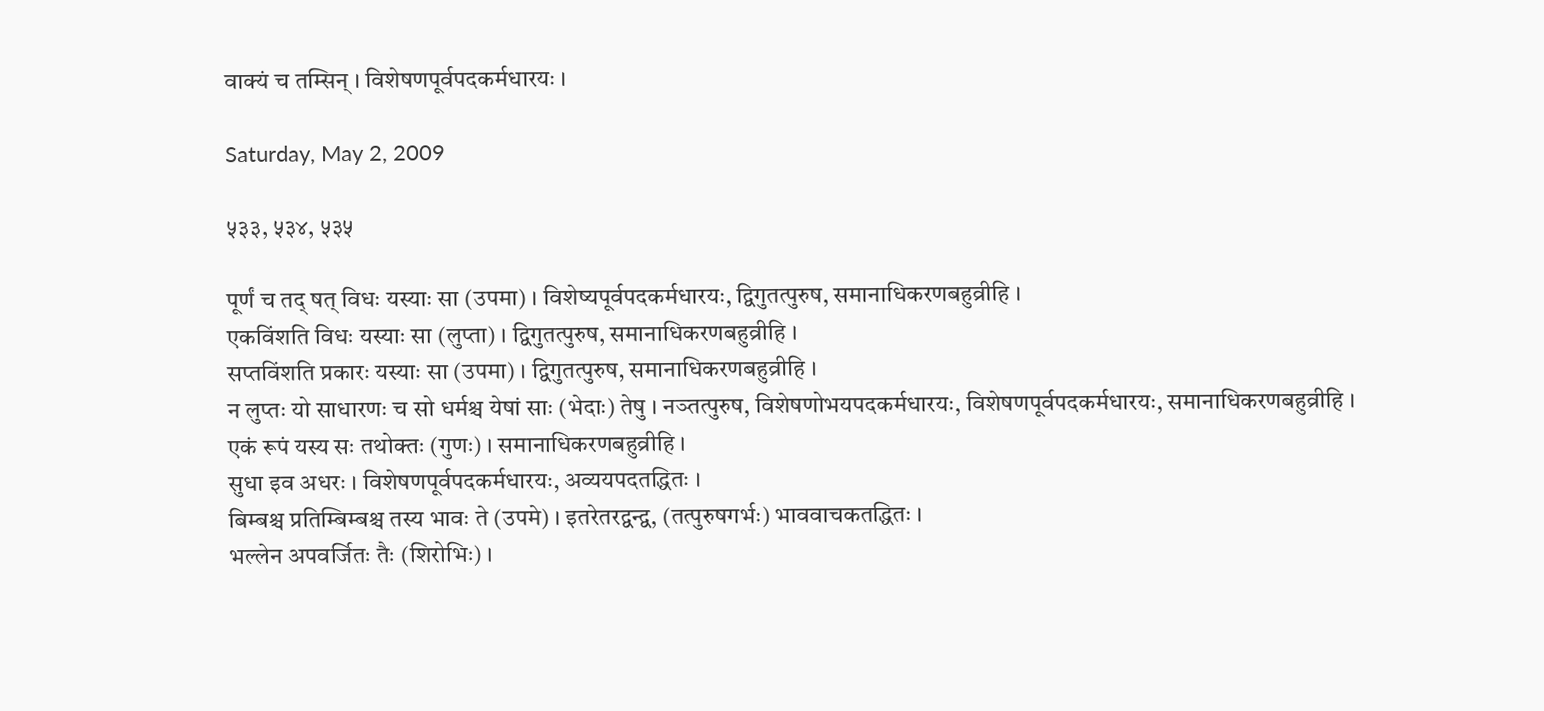वाक्यं च तम्सिन् । विशेषणपूर्वपदकर्मधारयः ।

Saturday, May 2, 2009

५३३, ५३४, ५३५

पूर्णं च तद् षत् विधः यस्याः सा (उपमा) । विशेष्यपूर्वपदकर्मधारयः, द्विगुतत्पुरुष, समानाधिकरणबहुव्रीहि ।
एकविंशति विधः यस्याः सा (लुप्ता) । द्विगुतत्पुरुष, समानाधिकरणबहुव्रीहि ।
सप्तविंशति प्रकारः यस्याः सा (उपमा) । द्विगुतत्पुरुष, समानाधिकरणबहुव्रीहि ।
न लुप्तः यो साधारणः च सो धर्मश्च येषां साः (भेदाः) तेषु । नञ्तत्पुरुष, विशेषणोभयपदकर्मधारयः, विशेषणपूर्वपदकर्मधारयः, समानाधिकरणबहुव्रीहि ।
एकं रूपं यस्य सः तथोक्तः (गुणः) । समानाधिकरणबहुव्रीहि ।
सुधा इव अधरः । विशेषणपूर्वपदकर्मधारयः, अव्ययपदतद्धितः ।
बिम्बश्च प्रतिम्बिम्बश्च तस्य भावः ते (उपमे) । इतरेतरद्वन्द्व, (तत्पुरुषगर्भः) भाववाचकतद्धितः ।
भल्लेन अपवर्जितः तैः (शिरोभिः) ।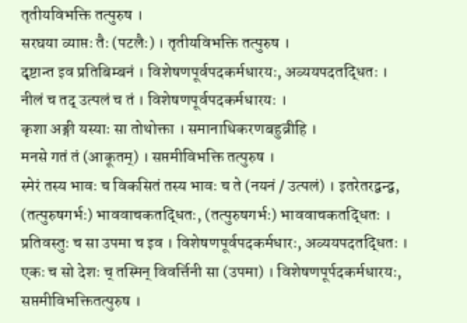तृतीयविभक्ति तत्पुरुष ।
सरघया व्याप्तः तैः (पटलैः) । तृतीयविभक्ति तत्पुरुष ।
दृष्टान्त इव प्रतिबिम्बनं । विशेषणपूर्वपदकर्मधारयः, अव्ययपदतद्धितः ।
नीलं च तद् उत्पलं च तं । विशेषणपूर्वपदकर्मधारयः ।
कृशा अङ्गी यस्याः सा तोथोक्ता । समानाधिकरणबहुव्रीहि ।
मनसे गतं तं (आकूतम्) । सप्तमीविभक्ति तत्पुरुष ।
स्मेरं तस्य भावः च विकसितं तस्य भावः च ते (नयनं / उत्पलं) । इतरेतरद्वन्द्व, (तत्पुरुषगर्भः) भाववाचकतद्धितः, (तत्पुरुषगर्भः) भाववाचकतद्धितः ।
प्रतिवस्तुः च सा उपमा च इव । विशेषणपूर्वपदकर्मधारः, अव्ययपदतद्धितः ।
एकः च सो देशः च् तस्मिन् विवर्त्तिनी सा (उपमा) । विशेषणपूर्पदकर्मधारयः, सप्तमीविभक्तितत्पुरुष ।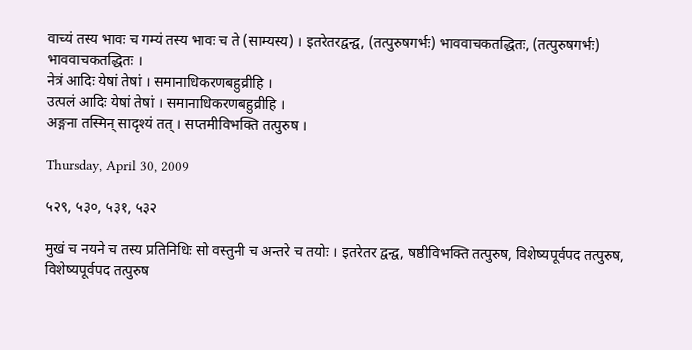वाच्यं तस्य भावः च गम्यं तस्य भावः च ते (साम्यस्य) । इतरेतरद्वन्द्व, (तत्पुरुषगर्भः) भाववाचकतद्धितः, (तत्पुरुषगर्भः) भाववाचकतद्धितः ।
नेत्रं आदिः येषां तेषां । समानाधिकरणबहुव्रीहि ।
उत्पलं आदिः येषां तेषां । समानाधिकरणबहुव्रीहि ।
अङ्गना तस्मिन् सादृश्यं तत् । सप्तमीविभक्ति तत्पुरुष ।

Thursday, April 30, 2009

५२९, ५३०, ५३१, ५३२

मुखं च नयने च तस्य प्रतिनिधिः सो वस्तुनी च अन्तरे च तयोः । इतरेतर द्वन्द्व, षष्ठीविभक्ति तत्पुरुष, विशेष्यपूर्वपद तत्पुरुष, विशेष्यपूर्वपद तत्पुरुष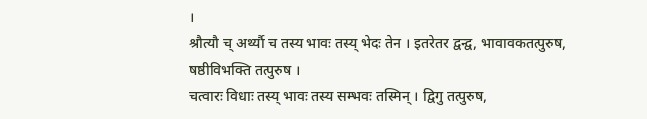।
श्रौत्यौ च् अर्थ्यौ च तस्य भावः तस्य् भेदः तेन । इतरेतर द्वन्द्व, भावावकतत्पुरुष, षष्ठीविभक्ति तत्पुरुष ।
चत्वारः विधाः तस्य् भावः तस्य सम्भवः तस्मिन् । द्विगु तत्पुरुष,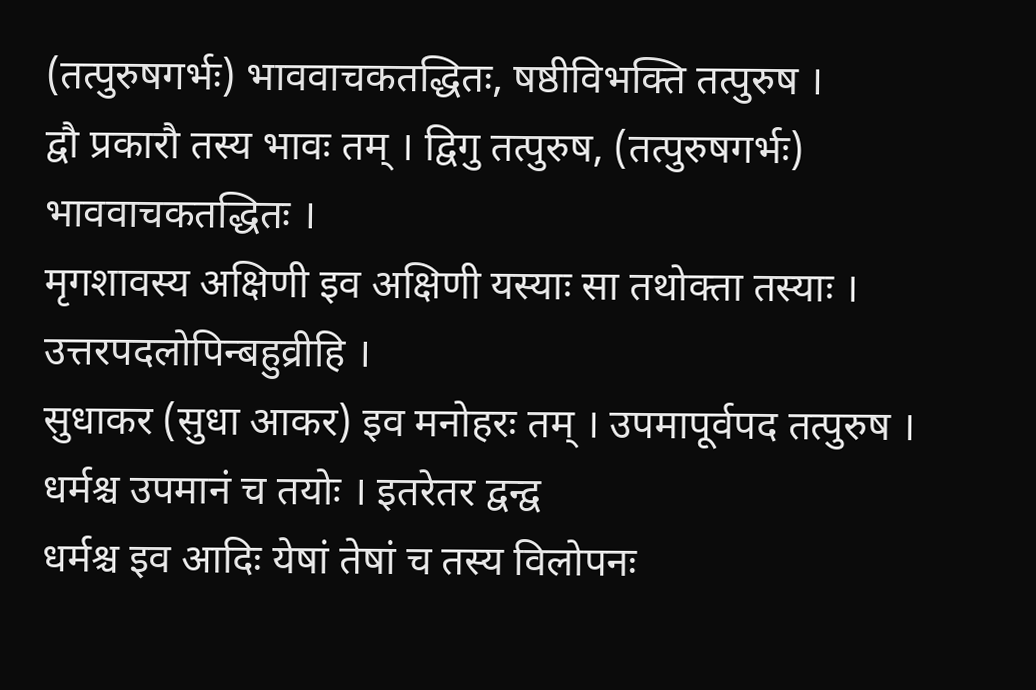(तत्पुरुषगर्भः) भाववाचकतद्धितः, षष्ठीविभक्ति तत्पुरुष ।
द्वौ प्रकारौ तस्य भावः तम् । द्विगु तत्पुरुष, (तत्पुरुषगर्भः) भाववाचकतद्धितः ।
मृगशावस्य अक्षिणी इव अक्षिणी यस्याः सा तथोक्ता तस्याः । उत्तरपदलोपिन्बहुव्रीहि ।
सुधाकर (सुधा आकर) इव मनोहरः तम् । उपमापूर्वपद तत्पुरुष ।
धर्मश्च उपमानं च तयोः । इतरेतर द्वन्द्व
धर्मश्च इव आदिः येषां तेषां च तस्य विलोपनः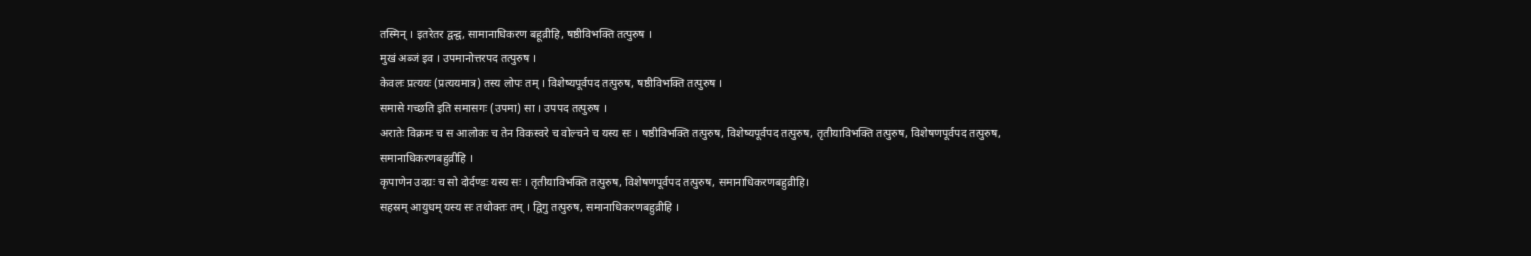तस्मिन् । इतरेतर द्वन्द्व, सामानाधिकरण बहूव्रीहि, षष्ठीविभक्ति तत्पुरुष ।
मुखं अब्जं इव । उपमानोत्तरपद तत्पुरुष ।
केवलः प्रत्ययः (प्रत्ययमात्र) तस्य लोपः तम् । विशेष्यपूर्वपद तत्पुरुष, षष्ठीविभक्ति तत्पुरुष ।
समासे गच्छति इति समासगः (उपमा) सा । उपपद तत्पुरुष ।
अरातेः विक्रमः च स आलोकः च तेन विकस्वरे च वोल्चने च यस्य सः । षष्ठीविभक्ति तत्पुरुष, विशेष्यपूर्वपद तत्पुरुष, तृतीयाविभक्ति तत्पुरुष, विशेषणपूर्वपद तत्पुरुष, समानाधिकरणबहुव्रीहि ।
कृपाणेन उदग्रः च सो दोर्दण्डः यस्य सः । तृतीयाविभक्ति तत्पुरुष, विशेषणपूर्वपद तत्पुरुष, समानाधिकरणबहुव्रीहि।
सहस्रम् आयुधम् यस्य सः तथोक्तः तम् । द्विगु तत्पुरुष, समानाधिकरणबहुव्रीहि ।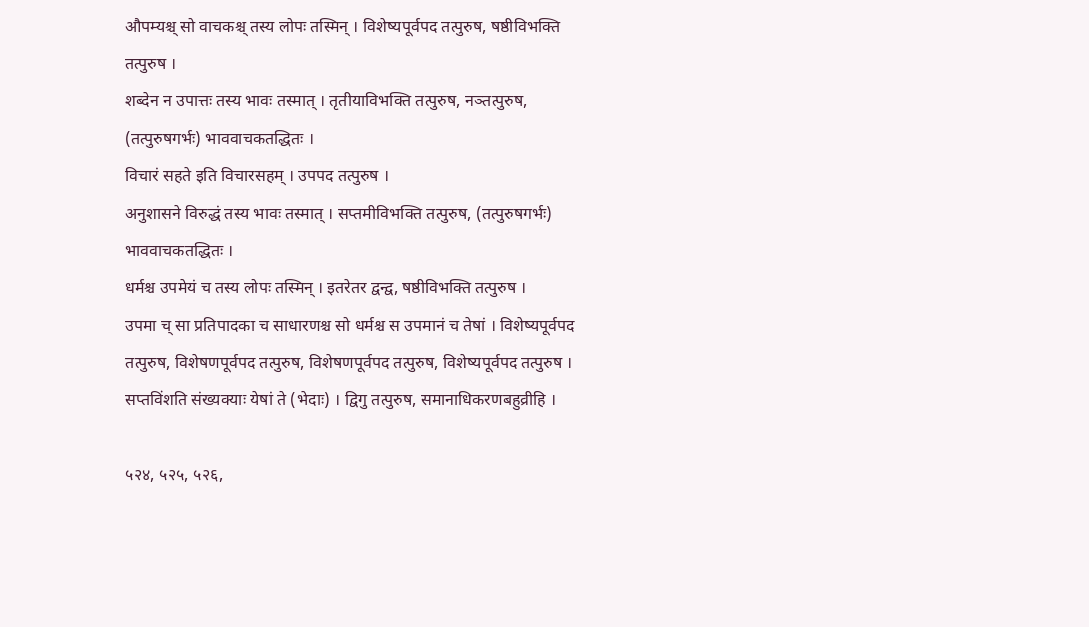औपम्यश्च् सो वाचकश्च् तस्य लोपः तस्मिन् । विशेष्यपूर्वपद तत्पुरुष, षष्ठीविभक्ति तत्पुरुष ।
शब्देन न उपात्तः तस्य भावः तस्मात् । तृतीयाविभक्ति तत्पुरुष, नञ्तत्पुरुष, (तत्पुरुषगर्भः) भाववाचकतद्धितः ।
विचारं सहते इति विचारसहम् । उपपद तत्पुरुष ।
अनुशासने विरुद्धं तस्य भावः तस्मात् । सप्तमीविभक्ति तत्पुरुष, (तत्पुरुषगर्भः) भाववाचकतद्धितः ।
धर्मश्च उपमेयं च तस्य लोपः तस्मिन् । इतरेतर द्वन्द्व, षष्ठीविभक्ति तत्पुरुष ।
उपमा च् सा प्रतिपादका च साधारणश्च सो धर्मश्च स उपमानं च तेषां । विशेष्यपूर्वपद तत्पुरुष, विशेषणपूर्वपद तत्पुरुष, विशेषणपूर्वपद तत्पुरुष, विशेष्यपूर्वपद तत्पुरुष ।
सप्तविंशति संख्यक्याः येषां ते (भेदाः) । द्विगु तत्पुरुष, समानाधिकरणबहुव्रीहि ।

५२४, ५२५, ५२६,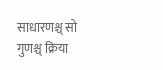साधारणश्च् सो गुणश्च् क्रिया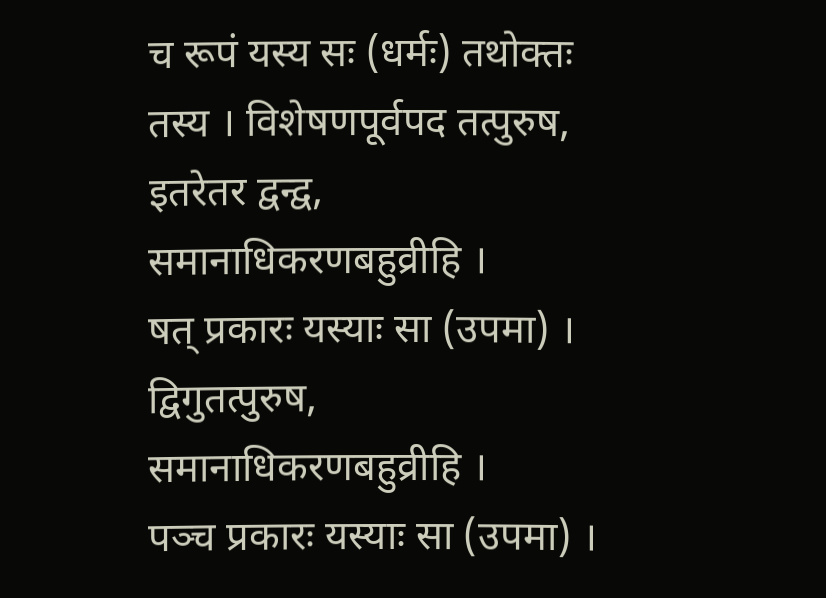च रूपं यस्य सः (धर्मः) तथोक्तः तस्य । विशेषणपूर्वपद तत्पुरुष, इतरेतर द्वन्द्व, समानाधिकरणबहुव्रीहि ।
षत् प्रकारः यस्याः सा (उपमा) । द्विगुतत्पुरुष, समानाधिकरणबहुव्रीहि ।
पञ्च प्रकारः यस्याः सा (उपमा) ।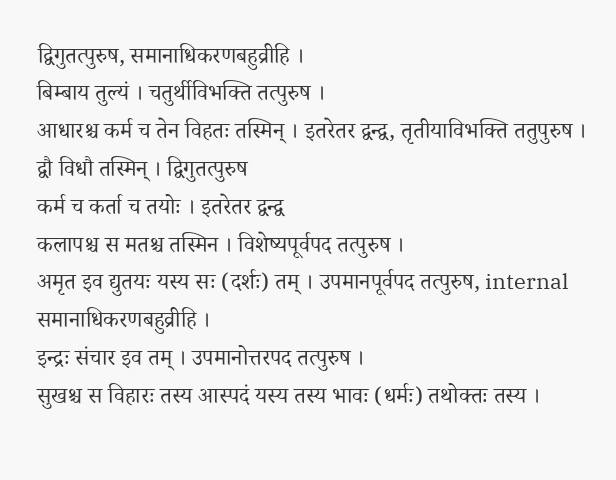द्विगुतत्पुरुष, समानाधिकरणबहुव्रीहि ।
बिम्बाय तुल्यं । चतुर्थीविभक्ति तत्पुरुष ।
आधारश्च कर्म च तेन विहतः तस्मिन् । इतरेतर द्वन्द्व, तृतीयाविभक्ति ततुपुरुष ।
द्वौ विधौ तस्मिन् । द्विगुतत्पुरुष
कर्म च कर्ता च तयोः । इतरेतर द्वन्द्व
कलापश्च स मतश्च तस्मिन । विशेष्यपूर्वपद तत्पुरुष ।
अमृत इव द्युतयः यस्य सः (दर्शः) तम् । उपमानपूर्वपद तत्पुरुष, internal समानाधिकरणबहुव्रीहि ।
इन्द्रः संचार इव तम् । उपमानोत्तरपद तत्पुरुष ।
सुखश्च स विहारः तस्य आस्पदं यस्य तस्य भावः (धर्मः) तथोक्तः तस्य ।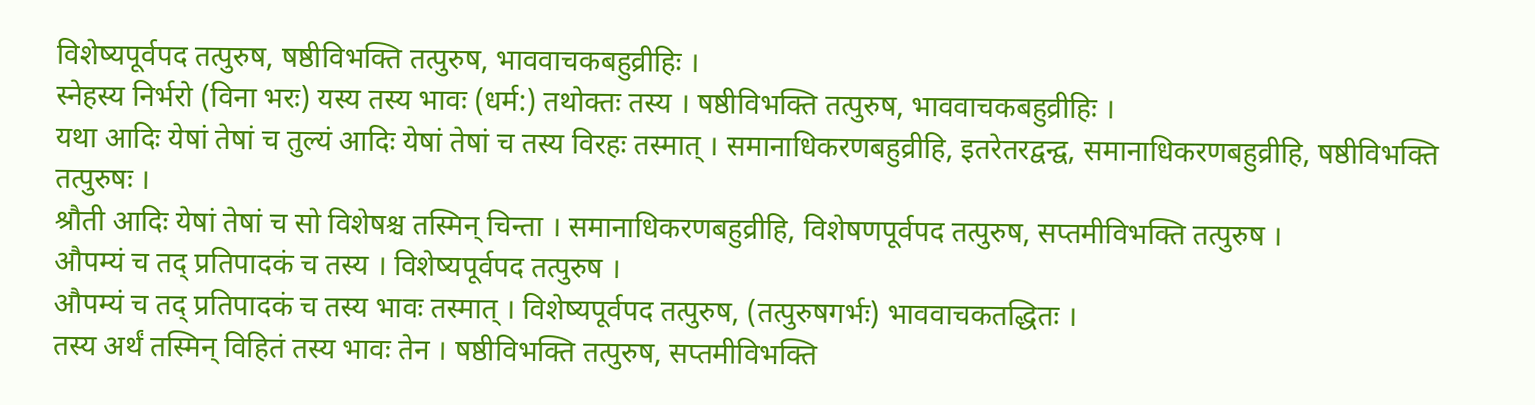विशेष्यपूर्वपद तत्पुरुष, षष्ठीविभक्ति तत्पुरुष, भाववाचकबहुव्रीहिः ।
स्नेहस्य निर्भरो (विना भरः) यस्य तस्य भावः (धर्म:) तथोक्तः तस्य । षष्ठीविभक्ति तत्पुरुष, भाववाचकबहुव्रीहिः ।
यथा आदिः येषां तेषां च तुल्यं आदिः येषां तेषां च तस्य विरहः तस्मात् । समानाधिकरणबहुव्रीहि, इतरेतरद्वन्द्व, समानाधिकरणबहुव्रीहि, षष्ठीविभक्ति तत्पुरुषः ।
श्रौती आदिः येषां तेषां च सो विशेषश्च तस्मिन् चिन्ता । समानाधिकरणबहुव्रीहि, विशेषणपूर्वपद तत्पुरुष, सप्तमीविभक्ति तत्पुरुष ।
औपम्यं च तद् प्रतिपादकं च तस्य । विशेष्यपूर्वपद तत्पुरुष ।
औपम्यं च तद् प्रतिपादकं च तस्य भावः तस्मात् । विशेष्यपूर्वपद तत्पुरुष, (तत्पुरुषगर्भः) भाववाचकतद्धितः ।
तस्य अर्थं तस्मिन् विहितं तस्य भावः तेन । षष्ठीविभक्ति तत्पुरुष, सप्तमीविभक्ति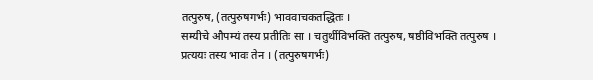तत्पुरुष, (तत्पुरुषगर्भः) भाववाचकतद्धितः ।
सम्यीचे औपम्यं तस्य प्रतीतिः सा । चतुर्थीविभक्ति तत्पुरुष, षष्ठीविभक्ति तत्पुरुष ।
प्रत्ययः तस्य भावः तेन । (तत्पुरुषगर्भः)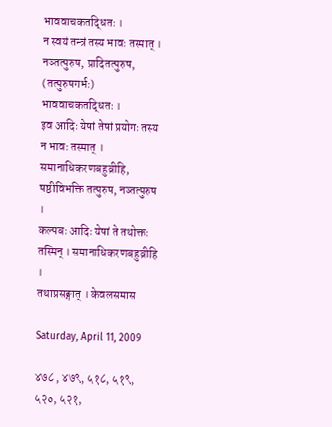भाववाचकतद्धितः ।
न स्वयं तन्त्रं तस्य भावः तस्मात् । नञ्तत्पुरुष, प्रादितत्पुरुष, (तत्पुरुषगर्भः) भाववाचकतद्धितः ।
इव आदिः येषां तेषां प्रयोगः तस्य न भावः तस्मात् । समानाधिकरणबहुव्रीहि, षष्ठीविभक्ति तत्पुरुष, नञ्तत्पुरुष ।
कल्पबः आदिः येषां ते तथोक्तः तस्मिन् । समानाधिकरणबहुव्रीहि ।
तथाप्रसङ्गात् । केवलसमास

Saturday, April 11, 2009

४७८ , ४७९, ५१८, ५१९, ५२०, ५२१,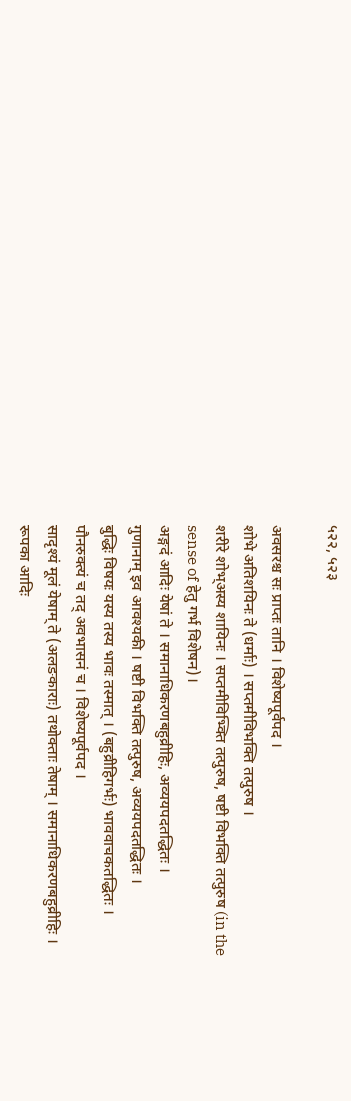५२२, ५२३

अवसरश्च सः प्राप्तः तानि । विशेष्यपूर्वपद ।
शोभे अतिशयिनः ते (धर्माः) । सप्तमीविभक्ति तत्पुरुष ।
शरीरे शोभ्अस्य शायिनः । सप्तमीविभ्क्ति तत्पुरुष, षष्टी विभक्ति तत्पुरुष (in the sense of हेतु गर्भ विशेषन)।
अङ्गदं आदिः येषां ते । समानाधिकरणबहुव्रीहिः, अव्ययपदतद्धितः ।
गुणानाम् इव आवश्यकी । षष्टी विभक्ति तत्पुरुष, अव्ययपदतद्धितः ।
बुद्धिः विषयः यस्य तस्य भावः तस्मात् । (बहुव्रीहिगर्भः) भाववाचकतद्धितः ।
पौनरुक्त्यं च तद् अवभासनं च । विशेष्यपूर्वपद ।
सादृश्यं मूलं येषाम् ते (अलङकाराः) तथोक्ताः तेषाम् । समानाधिकरणबहुव्रीहिः ।
रूपका आदिः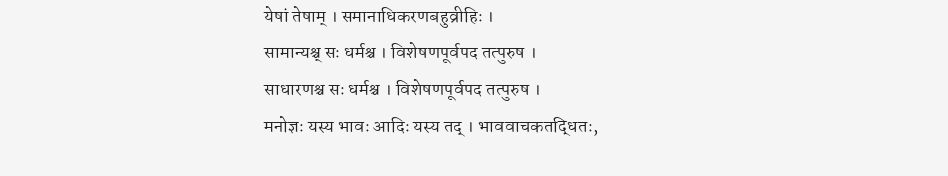येषां तेषाम् । समानाधिकरणबहुव्रीहिः ।
सामान्यश्च् सः धर्मश्च । विशेषणपूर्वपद तत्पुरुष ।
साधारणश्च सः धर्मश्च । विशेषणपूर्वपद तत्पुरुष ।
मनोज्ञः यस्य भावः आदिः यस्य तद् । भाववाचकतद्धितः,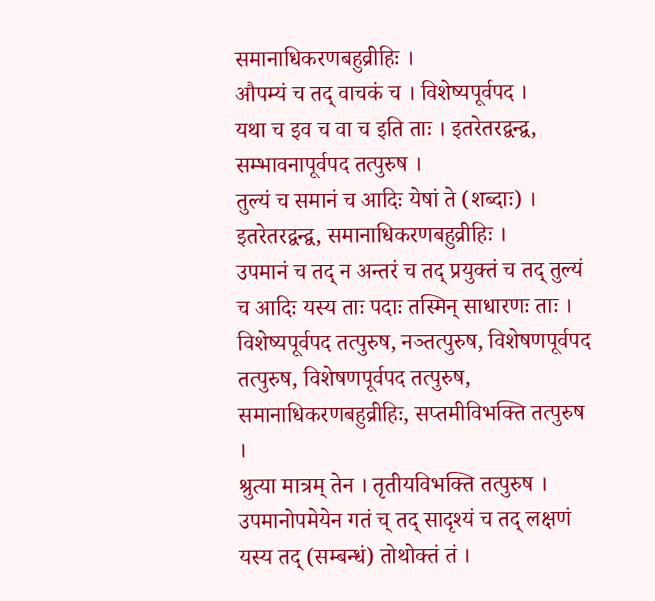समानाधिकरणबहुव्रीहिः ।
औपम्यं च तद् वाचकं च । विशेष्यपूर्वपद ।
यथा च इव च वा च इति ताः । इतरेतरद्वन्द्व, सम्भावनापूर्वपद तत्पुरुष ।
तुल्यं च समानं च आदिः येषां ते (शब्दाः) । इतरेतरद्वन्द्व, समानाधिकरणबहुव्रीहिः ।
उपमानं च तद् न अन्तरं च तद् प्रयुक्तं च तद् तुल्यं च आदिः यस्य ताः पदाः तस्मिन् साधारणः ताः । विशेष्यपूर्वपद तत्पुरुष, नञ्तत्पुरुष, विशेषणपूर्वपद तत्पुरुष, विशेषणपूर्वपद तत्पुरुष, समानाधिकरणबहुव्रीहिः, सप्तमीविभक्ति तत्पुरुष ।
श्रुत्या मात्रम् तेन । तृतीयविभक्ति तत्पुरुष ।
उपमानोपमेयेन गतं च् तद् सादृश्यं च तद् लक्षणं यस्य तद् (सम्बन्धं) तोथोक्तं तं ।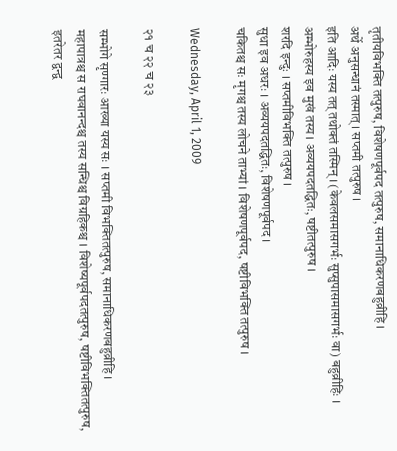तृतीयविभक्ति तत्पुरुष, विशेषणपूर्वपद तत्पुरुष, समानाधिकरणबहुव्रीहि ।
अर्थे अनुसन्धानं तस्मात् । सप्तमी तत्पुरुष ।
इति आदिः यस्य तत् तथोक्तं तस्मिन् । (केवलसमासगर्भः सुप्सुपासमासगर्भः वा) बहुव्रीहिः ।
अम्भोरुहस्य इव मुखं तस्य । अव्ययपदतद्धितः, षष्टीतत्पुरुष ।
शरदि इन्दुः । सप्तमीविभक्ति तत्पुरुष ।
सुधा इव अधरः । अव्ययपदतद्धितः, विशेषणपूर्वपद ।
चकितश्च सः मृगश्च तस्य लोचने ताभ्यां । विशेषणपूर्वपद, षष्टीविभक्ति तत्पुरुष ।

Wednesday, April 1, 2009

२१ च २२ च २३

सम्भोगे सृण्गारः आख्या यस्य सः । सप्तमी विभक्तितत्पुरुष, समानाधिकरणबहुव्रीहि ।
महापात्रश्च स राघवानन्दश्च तस्य सन्धिश्च विग्रहिकश्च । विशेष्यपूर्वपदतत्पुरुष, षष्टीविभक्तितत्पुरुष, इतरेतर द्वन्द्व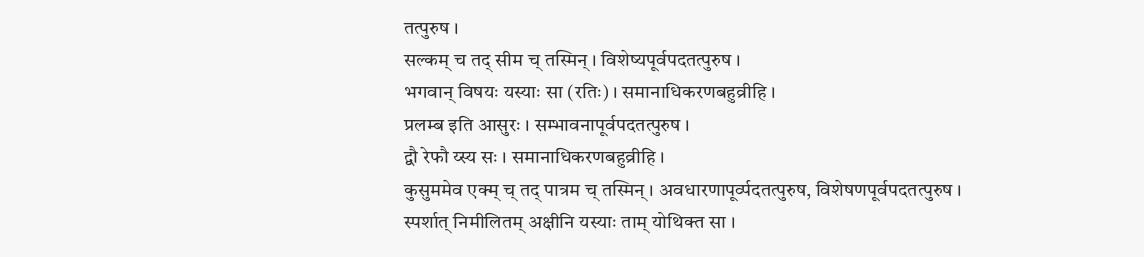तत्पुरुष ।
सल्कम् च तद् सीम च् तस्मिन् । विशेष्यपूर्वपदतत्पुरुष ।
भगवान् विषयः यस्याः सा (रतिः) । समानाधिकरणबहुव्रीहि ।
प्रलम्ब इति आसुरः । सम्भावनापूर्वपदतत्पुरुष ।
द्वौ रेफौ य्स्य सः । समानाधिकरणबहुव्रीहि ।
कुसुममेव एक्म् च् तद् पात्रम च् तस्मिन् । अवधारणापूर्व्पदतत्पुरुष, विशेषणपूर्वपदतत्पुरुष ।
स्पर्शात् निमीलितम् अक्षीनि यस्याः ताम् योथिक्त सा ।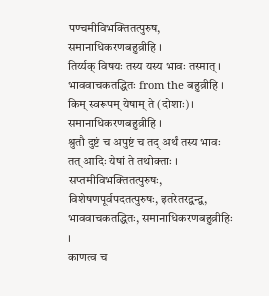पण्चमीविभक्तितत्पुरुष, समानाधिकरणबहुव्रीहि ।
तिर्य्यक् विषयः तस्य यस्य भावः तस्मात् । भाववाचकतद्धितः from the बहुव्रीहि ।
किम् स्वरूपम् येषाम् ते (दोशाः) । समानाधिकरणबहुव्रीहि ।
श्रुतौ दुष्टं च अपुष्टं च तद् अर्थं तस्य भावः तत् आदिः येषां ते तथोक्ताः । सप्तमीविभक्तितत्पुरुषः, विशेषणपूर्वपदतत्पुरुषः, इतरेतरद्वन्द्व, भाववाचकतद्धितः, समानाधिकरणबहुव्रीहिः ।
काणत्व च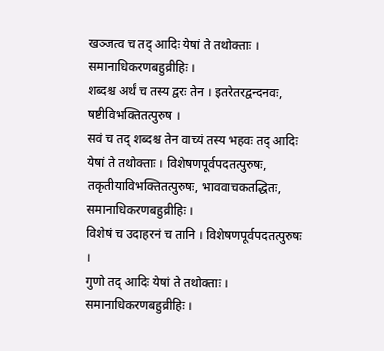खञ्जत्व च तद् आदिः येषां ते तथोक्ताः । समानाधिकरणबहुव्रीहिः ।
शब्दश्च अर्थं च तस्य द्वरः तेन । इतरेतरद्वन्दनवः, षष्टीविभक्तितत्पुरुष ।
सवं च तद् शब्दश्च तेन वाच्यं तस्य भहवः तद् आदिः येषां ते तथोक्ताः । विशेषणपूर्वपदतत्पुरुषः, तकृतीयाविभक्तितत्पुरुषः, भाववाचकतद्धितः, समानाधिकरणबहुव्रीहिः ।
विशेषं च उदाहरनं च तानि । विशेषणपूर्वपदतत्पुरुषः ।
गुणो तद् आदिः येषां ते तथोक्ताः । समानाधिकरणबहुव्रीहिः ।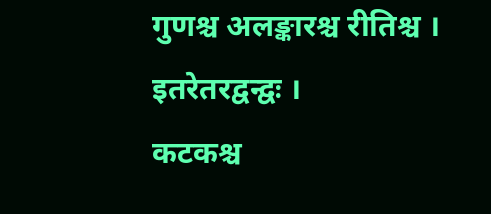गुणश्च अलङ्कारश्च रीतिश्च । इतरेतरद्वन्द्वः ।
कटकश्च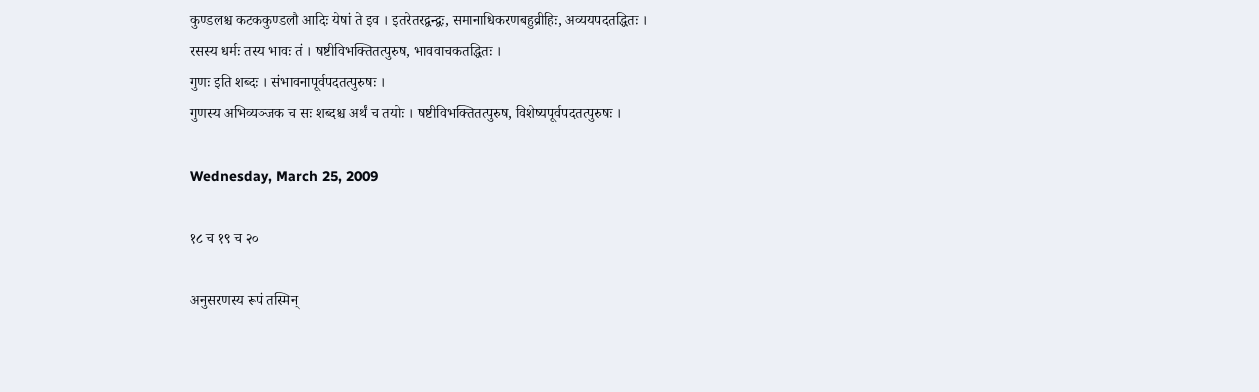कुण्डलश्च कटककुण्डलौ आदिः येषां ते इव । इतरेतरद्वन्द्वः, समानाधिकरणबहुव्रीहिः, अव्ययपदतद्धितः ।
रसस्य धर्मः तस्य भावः तं । षष्टीविभक्तितत्पुरुष, भाववाचकतद्धितः ।
गुणः इति शब्दः । संभावनापूर्वपदतत्पुरुषः ।
गुणस्य अभिव्यञ्जक च सः शब्दश्च अर्थं च तयोः । षष्टीविभक्तितत्पुरुष, विशेष्यपूर्वपदतत्पुरुषः ।

Wednesday, March 25, 2009

१८ च १९ च २०

अनुसरणस्य रूपं तस्मिन्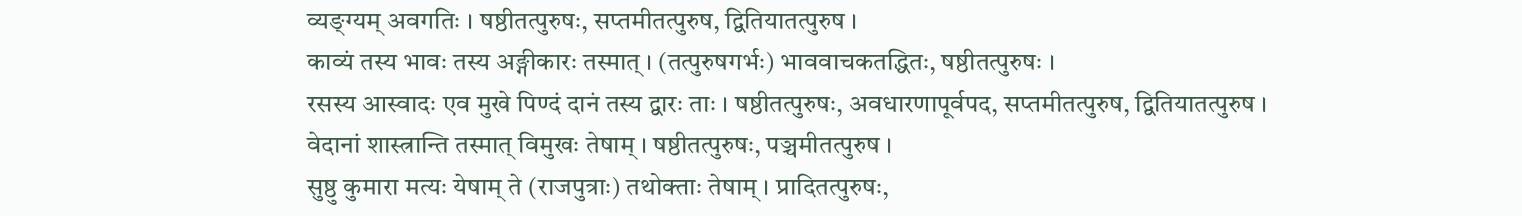व्यङ्ग्यम् अवगतिः । षष्ठीतत्पुरुषः, सप्तमीतत्पुरुष, द्वितियातत्पुरुष ।
काव्यं तस्य भावः तस्य अङ्गीकारः तस्मात् । (तत्पुरुषगर्भः) भाववाचकतद्धितः, षष्ठीतत्पुरुषः ।
रसस्य आस्वादः एव मुखे पिण्दं दानं तस्य द्वारः ताः । षष्ठीतत्पुरुषः, अवधारणापूर्वपद, सप्तमीतत्पुरुष, द्वितियातत्पुरुष ।
वेदानां शास्त्रान्ति तस्मात् विमुखः तेषाम् । षष्ठीतत्पुरुषः, पञ्चमीतत्पुरुष ।
सुष्ठु कुमारा मत्यः येषाम् ते (राजपुत्राः) तथोक्ताः तेषाम् । प्रादितत्पुरुषः,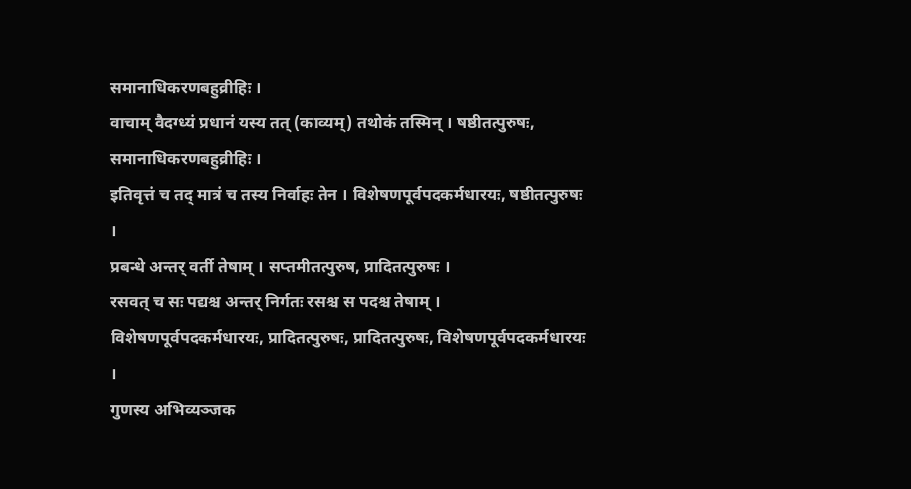समानाधिकरणबहुव्रीहिः ।
वाचाम् वैदग्ध्यं प्रधानं यस्य तत् (काव्यम्) तथोकं तस्मिन् । षष्ठीतत्पुरुषः, समानाधिकरणबहुव्रीहिः ।
इतिवृत्तं च तद् मात्रं च तस्य निर्वाहः तेन । विशेषणपूर्वपदकर्मधारयः, षष्ठीतत्पुरुषः ।
प्रबन्धे अन्तर् वर्ती तेषाम् । सप्तमीतत्पुरुष, प्रादितत्पुरुषः ।
रसवत् च सः पद्यश्च अन्तर् निर्गतः रसश्च स पदश्च तेषाम् । विशेषणपूर्वपदकर्मधारयः, प्रादितत्पुरुषः, प्रादितत्पुरुषः, विशेषणपूर्वपदकर्मधारयः ।
गुणस्य अभिव्यञ्जक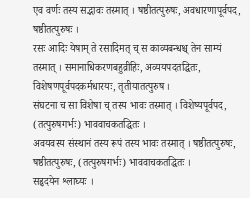एव वर्णः तस्य सद्भावः तस्मात् । षष्ठीतत्पुरुषः, अवधारणापूर्वपद, षष्ठीतत्पुरुषः ।
रसः आदिः येषाम् ते रसादिमत् च् स काव्यबन्धश्च् तेन साम्यं तस्मात् । समानाधिकरणबहुव्रीहिः, अव्ययपदतद्धितः, विशेषणपूर्वपदकर्मधारयः, तृतीयातत्पुरुष ।
संघटना च सा विशेषा च् तस्य भावः तस्मात् । विशेष्यपूर्वपद, (तत्पुरुषगर्भः) भाववाचकतद्धितः ।
अवयवस्य संस्थानं तस्य रूपं तस्य भावः तस्मात् । षष्ठीतत्पुरुषः, षष्ठीतत्पुरुषः, (तत्पुरुषगर्भः) भाववाचकतद्धितः ।
सहृदयेन श्लाघ्यः ।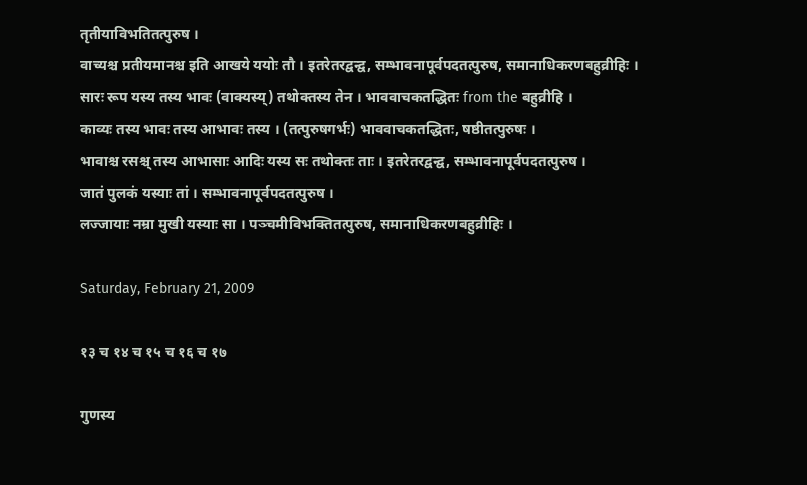तृतीयाविभतितत्पुरुष ।
वाच्यश्च प्रतीयमानश्च इति आखये ययोः तौ । इतरेतरद्वन्द्व, सम्भावनापूर्वपदतत्पुरुष, समानाधिकरणबहुव्रीहिः ।
सारः रूप यस्य तस्य भावः (वाक्यस्य्) तथोक्तस्य तेन । भाववाचकतद्धितः from the बहुव्रीहि ।
काव्यः तस्य भावः तस्य आभावः तस्य । (तत्पुरुषगर्भः) भाववाचकतद्धितः, षष्ठीतत्पुरुषः ।
भावाश्च रसश्च् तस्य आभासाः आदिः यस्य सः तथोक्तः ताः । इतरेतरद्वन्द्व, सम्भावनापूर्वपदतत्पुरुष ।
जातं पुलकं यस्याः तां । सम्भावनापूर्वपदतत्पुरुष ।
लज्जायाः नम्रा मुखी यस्याः सा । पञ्चमीविभक्तितत्पुरुष, समानाधिकरणबहुव्रीहिः ।

Saturday, February 21, 2009

१३ च १४ च १५ च १६ च १७

गुणस्य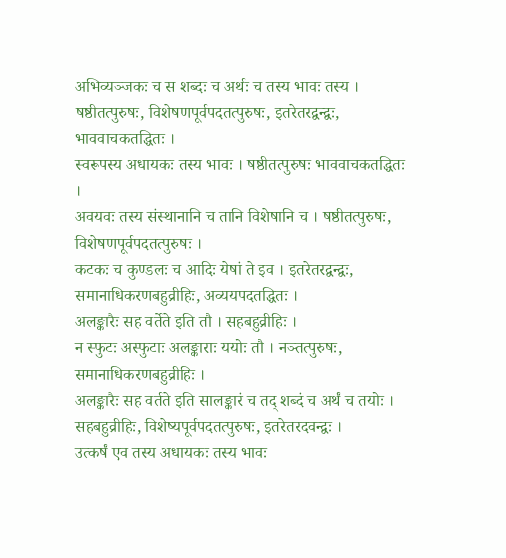अभिव्यञ्जकः च स शब्दः च अर्थः च तस्य भावः तस्य । षष्ठीतत्पुरुषः, विशेषणपूर्वपदतत्पुरुषः, इतरेतरद्वन्द्वः, भाववाचकतद्धितः ।
स्वरूपस्य अधायकः तस्य भावः । षष्ठीतत्पुरुषः भाववाचकतद्धितः ।
अवयवः तस्य संस्थानानि च तानि विशेषानि च । षष्ठीतत्पुरुषः, विशेषणपूर्वपदतत्पुरुषः ।
कटकः च कुण्डलः च आदिः येषां ते इव । इतरेतरद्वन्द्वः, समानाधिकरणबहुव्रीहिः, अव्ययपदतद्धितः ।
अलङ्कारैः सह वर्तेते इति तौ । सहबहुव्रीहिः ।
न स्फुटः अस्फुटाः अलङ्काराः ययोः तौ । नञ्तत्पुरुषः, समानाधिकरणबहुव्रीहिः ।
अलङ्कारैः सह वर्तते इति सालङ्कारं च तद् शब्दं च अर्थं च तयोः । सहबहुव्रीहिः, विशेष्यपूर्वपदतत्पुरुषः, इतरेतरदवन्द्वः ।
उत्कर्षं एव तस्य अधायकः तस्य भावः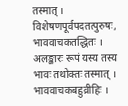तस्मात् । विशेषणपूर्वपदतत्पुरुषः, भाववाचकतद्धितः ।
अलङ्कारः रूपं यस्य तस्य भावः तथोक्तः तस्मात् । भाववाचकबहुव्रीहिः ।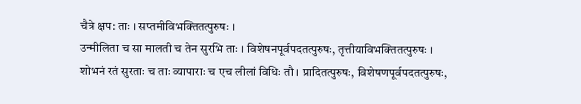चैत्रे क्षप: ताः । सप्तमीविभक्तितत्पुरुषः ।
उन्मीलिता च सा मालती च तेन सुरभि ताः । विशेषनपूर्वपदतत्पुरुषः, तृत्तीयाविभक्तितत्पुरुषः ।
शोभनं रतं सुरताः च ताः व्यापाराः च एच लीलां विधिः तौ । प्रादितत्पुरुषः, विशेषणपूर्वपदतत्पुरुषः,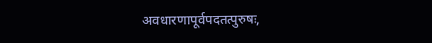अवधारणापूर्वपदतत्पुरुषः,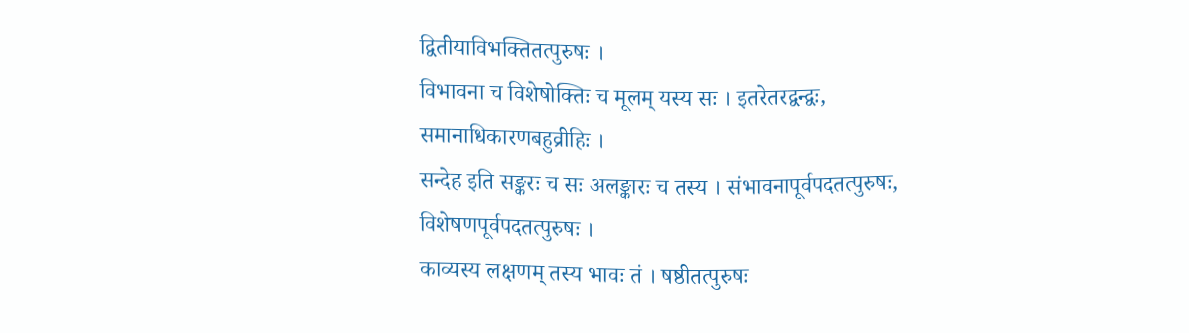द्वितीयाविभक्तितत्पुरुषः ।
विभावना च विशेषोक्तिः च मूलम् यस्य सः । इतरेतरद्वन्द्वः, समानाधिकारणबहुव्रीहिः ।
सन्देह इति सङ्करः च सः अलङ्कारः च तस्य । संभावनापूर्वपदतत्पुरुषः, विशेषणपूर्वपदतत्पुरुषः ।
काव्यस्य लक्षणम् तस्य भावः तं । षष्ठीतत्पुरुषः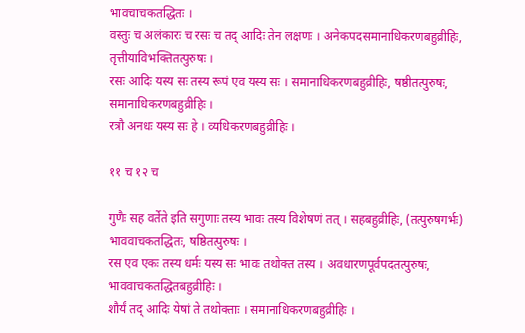भावचाचकतद्धितः ।
वस्तुः च अलंकारः च रसः च तद् आदिः तेन लक्षणः । अनेकपदसमानाधिकरणबहुव्रीहिः, तृत्तीयाविभक्तितत्पुरुषः ।
रसः आदिः यस्य सः तस्य रूपं एव यस्य सः । समानाधिकरणबहुव्रीहिः, षष्ठीतत्पुरुषः, समानाधिकरणबहुव्रीहिः ।
रत्रौ अनधः यस्य सः हे । व्यधिकरणबहुव्रीहिः ।

११ च १२ च

गुणैः सह वर्तेते इति सगुणाः तस्य भावः तस्य विशेषणं तत् । सहबहुव्रीहिः, (तत्पुरुषगर्भः) भाववाचकतद्धितः, षष्ठितत्पुरुषः ।
रस एव एकः तस्य धर्मः यस्य सः भावः तथोक्त तस्य । अवधारणपूर्वपदतत्पुरुषः, भाववाचकतद्धितबहुव्रीहिः ।
शौर्यं तद् आदिः येषां ते तथोक्ताः । समानाधिकरणबहुव्रीहिः ।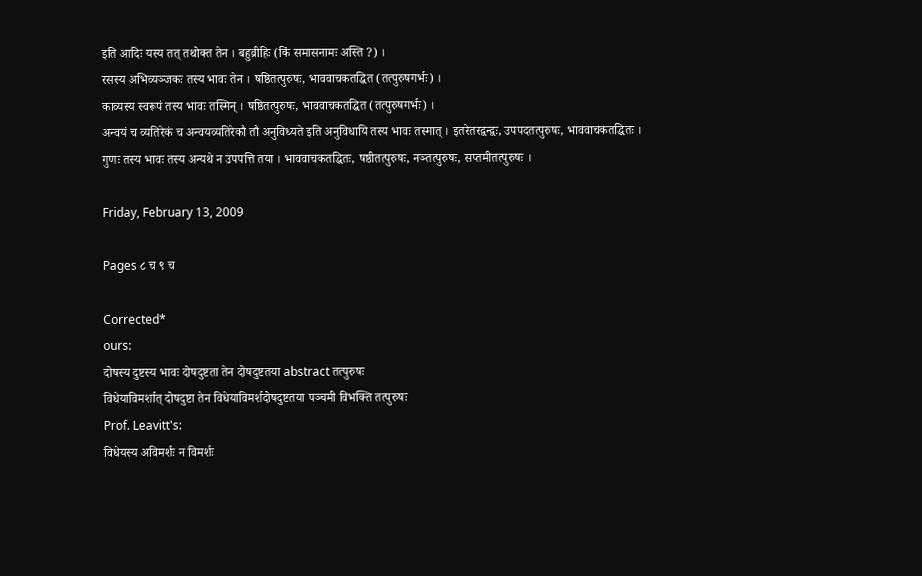इति आदिः यस्य तत् तथोक्त तेन । बहुव्रीहिः (किं समासनामः अस्ति ?) ।
रसस्य अभिव्यञ्जकः तस्य भावः तेन । षष्ठितत्पुरुषः, भाववाचकतद्धित (तत्पुरुषगर्भः) ।
काव्यस्य स्वरूपं तस्य भावः तस्मिन् । षष्ठितत्पुरुषः, भाववाचकतद्धित (तत्पुरुषगर्भः) ।
अन्वयं च व्यतिरेकं च अन्वयव्यतिरेकौ तौ अनुविध्यते इति अनुविधायि तस्य भावः तस्मात् । इतरेतरद्वन्द्वः, उपपदतत्पुरुषः, भाववाचकतद्धितः ।
गुणः तस्य भावः तस्य अन्यथे न उपपत्ति तया । भाववाचकतद्धितः, षष्ठीतत्पुरुषः, नञ्तत्पुरुषः, सप्तमीतत्पुरुषः ।

Friday, February 13, 2009

Pages ८ च ९ च

Corrected*
ours:
दोषस्य दुष्टस्य भावः दोषदुष्टता तेन दोषदुष्टतया abstract तत्पुरुषः
विधेयाविमर्शात् दोषदुष्टा तेन विधेयाविमर्शदोषदुष्टतया पञ्चमी विभक्ति तत्पुरुषः
Prof. Leavitt's:
विधेयस्य अविमर्शः न विमर्शः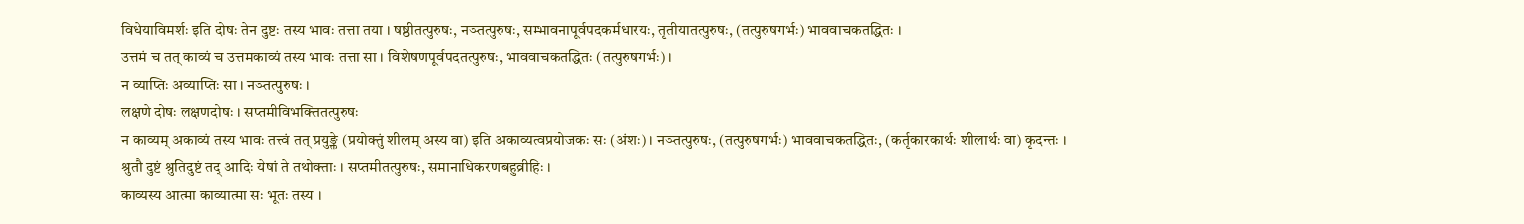विधेयाविमर्शः इति दोषः तेन दुष्टः तस्य भावः तत्ता तया । षष्ठीतत्पुरुषः, नञ्तत्पुरुषः, सम्भावनापूर्वपदकर्मधारयः, तृतीयातत्पुरुषः, (तत्पुरुषगर्भः) भाववाचकतद्धितः ।
उत्तमं च तत् काव्यं च उत्तमकाव्यं तस्य भावः तत्ता सा । विशेषणपूर्वपदतत्पुरुषः, भाववाचकतद्धितः (तत्पुरुषगर्भः)।
न व्याप्तिः अव्याप्तिः सा । नञ्तत्पुरुषः ।
लक्षणे दोषः लक्षणदोषः । सप्तमीविभक्तितत्पुरुषः
न काव्यम् अकाव्यं तस्य भावः तत्त्वं तत् प्रयुङ्क्ते (प्रयोक्तुं शीलम् अस्य वा) इति अकाव्यत्वप्रयोजकः सः (अंशः) । नञ्तत्पुरुषः, (तत्पुरुषगर्भः) भाववाचकतद्धितः, (कर्तृकारकार्थः शीलार्थः वा) कृदन्तः ।
श्रुतौ दुष्टं श्रुतिदुष्टं तद् आदिः येषां ते तथोक्ताः । सप्तमीतत्पुरुषः, समानाधिकरणबहुव्रीहिः ।
काव्यस्य आत्मा काव्यात्मा सः भूतः तस्य ।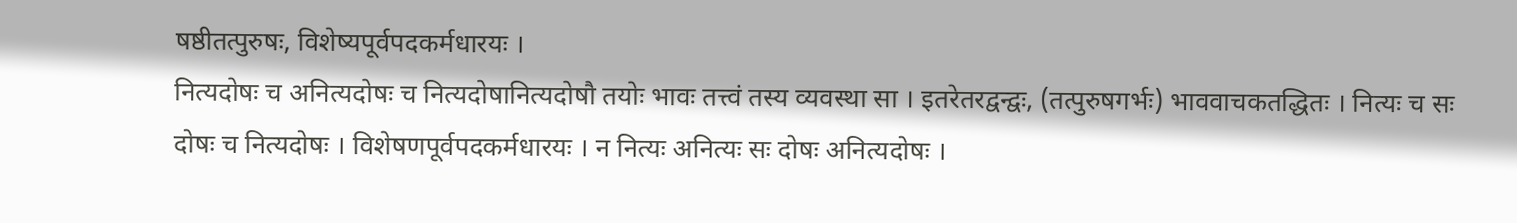षष्ठीतत्पुरुषः, विशेष्यपूर्वपदकर्मधारयः ।
नित्यदोषः च अनित्यदोषः च नित्यदोषानित्यदोषौ तयोः भावः तत्त्वं तस्य व्यवस्था सा । इतरेतरद्वन्द्वः, (तत्पुरुषगर्भः) भाववाचकतद्धितः । नित्यः च सः दोषः च नित्यदोषः । विशेषणपूर्वपदकर्मधारयः । न नित्यः अनित्यः सः दोषः अनित्यदोषः ।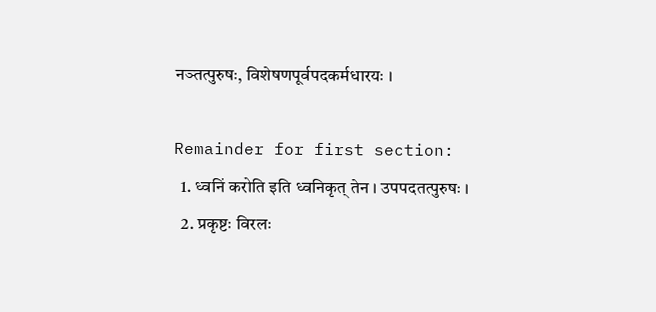नञ्तत्पुरुषः, विशेषणपूर्वपदकर्मधारयः ।

Remainder for first section:
  1. ध्वनिं करोति इति ध्वनिकृत् तेन । उपपदतत्पुरुषः ।
  2. प्रकृष्टः विरलः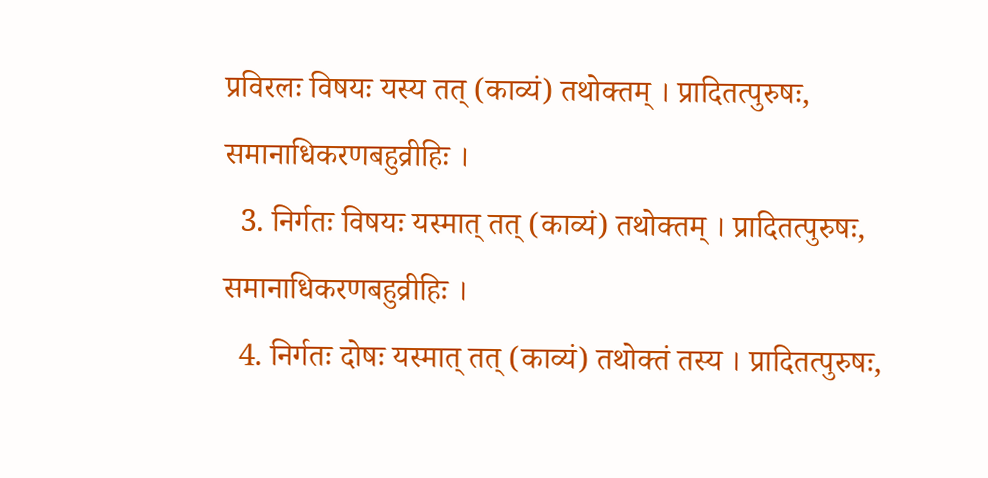प्रविरलः विषयः यस्य तत् (काव्यं) तथोक्तम् । प्रादितत्पुरुषः, समानाधिकरणबहुव्रीहिः ।
  3. निर्गतः विषयः यस्मात् तत् (काव्यं) तथोक्तम् । प्रादितत्पुरुषः, समानाधिकरणबहुव्रीहिः ।
  4. निर्गतः दोषः यस्मात् तत् (काव्यं) तथोक्तं तस्य । प्रादितत्पुरुषः,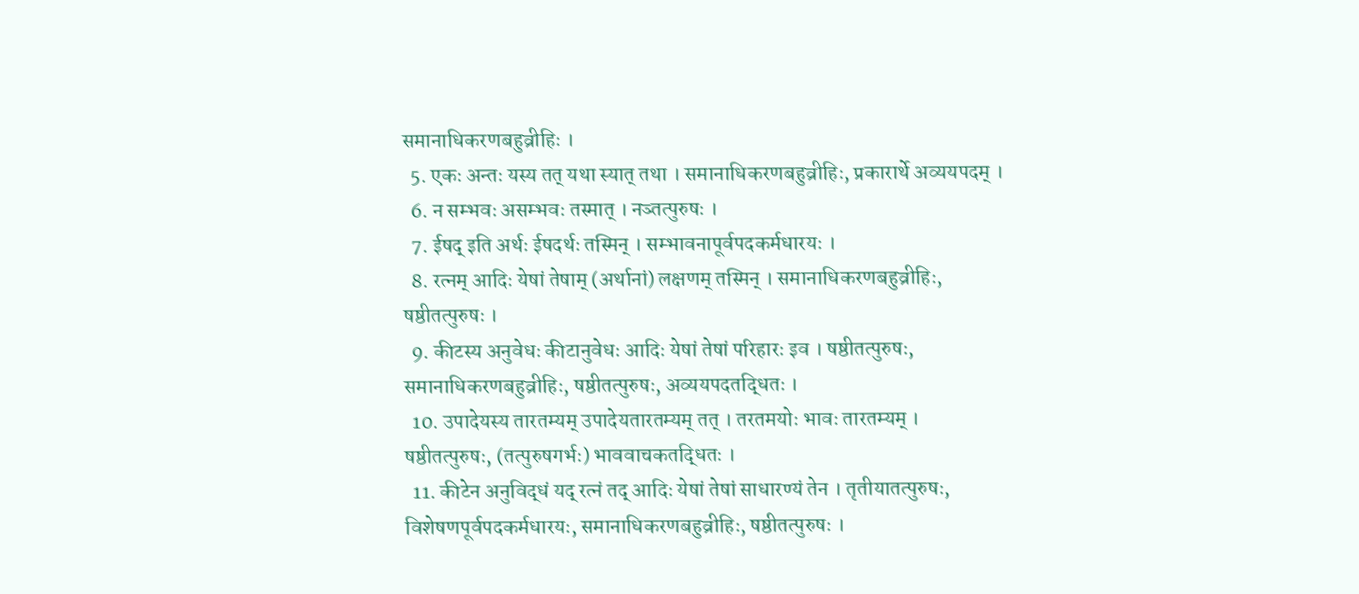समानाधिकरणबहुव्रीहिः ।
  5. एकः अन्तः यस्य तत् यथा स्यात् तथा । समानाधिकरणबहुव्रीहिः, प्रकारार्थे अव्ययपदम् ।
  6. न सम्भवः असम्भवः तस्मात् । नञ्तत्पुरुषः ।
  7. ईषद् इति अर्थः ईषदर्थः तस्मिन् । सम्भावनापूर्वपदकर्मधारयः ।
  8. रत्नम् आदिः येषां तेषाम् (अर्थानां) लक्षणम् तस्मिन् । समानाधिकरणबहुव्रीहिः, षष्ठीतत्पुरुषः ।
  9. कीटस्य अनुवेधः कीटानुवेधः आदिः येषां तेषां परिहारः इव । षष्ठीतत्पुरुषः, समानाधिकरणबहुव्रीहिः, षष्ठीतत्पुरुषः, अव्ययपदतद्धितः ।
  10. उपादेयस्य तारतम्यम् उपादेयतारतम्यम् तत् । तरतमयोः भावः तारतम्यम् । षष्ठीतत्पुरुषः, (तत्पुरुषगर्भः) भाववाचकतद्धितः ।
  11. कीटेन अनुविद्धं यद् रत्नं तद् आदिः येषां तेषां साधारण्यं तेन । तृतीयातत्पुरुषः, विशेषणपूर्वपदकर्मधारयः, समानाधिकरणबहुव्रीहिः, षष्ठीतत्पुरुषः ।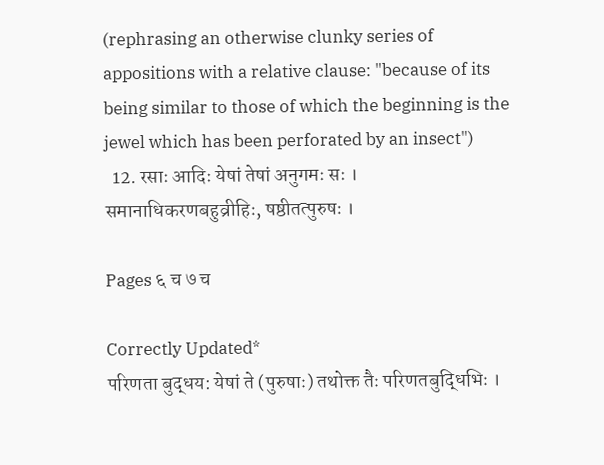(rephrasing an otherwise clunky series of appositions with a relative clause: "because of its being similar to those of which the beginning is the jewel which has been perforated by an insect")
  12. रसाः आदिः येषां तेषां अनुगमः सः । समानाधिकरणबहुव्रीहिः, षष्ठीतत्पुरुषः ।

Pages ६ च ७ च

Correctly Updated*
परिणता बुद्धय: येषां ते (पुरुषाः) तथोक्त तैः परिणतबुद्धिभिः ।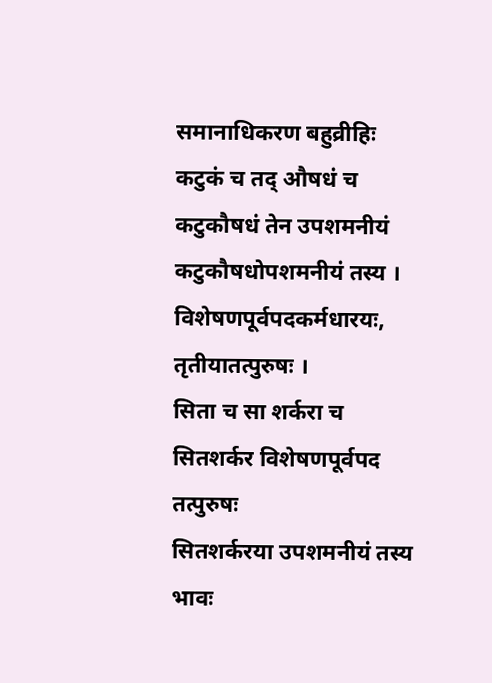समानाधिकरण बहुव्रीहिः
कटुकं च तद् औषधं च कटुकौषधं तेन उपशमनीयं कटुकौषधोपशमनीयं तस्य । विशेषणपूर्वपदकर्मधारयः, तृतीयातत्पुरुषः ।
सिता च सा शर्करा च सितशर्कर विशेषणपूर्वपद तत्पुरुषः
सितशर्करया उपशमनीयं तस्य भावः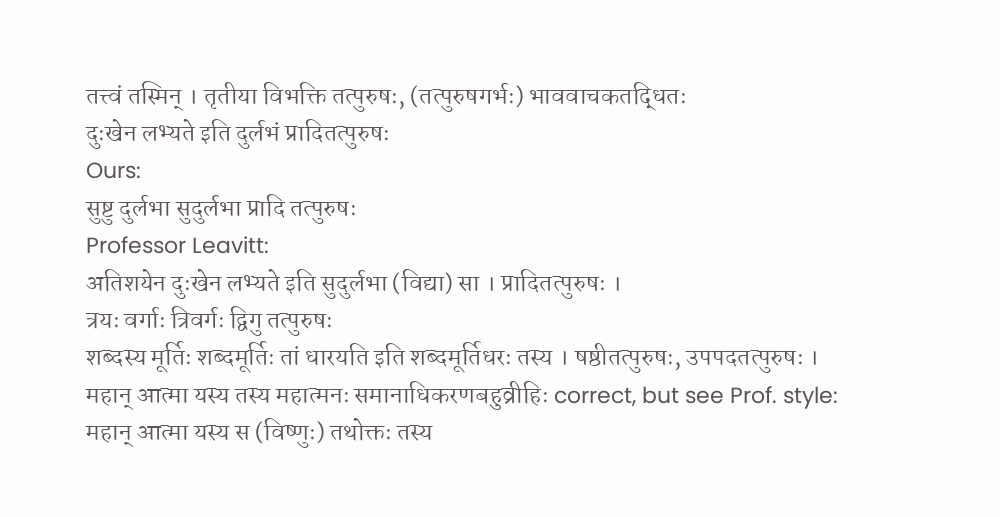तत्त्वं तस्मिन् । तृतीया विभक्ति तत्पुरुषः, (तत्पुरुषगर्भः) भाववाचकतद्धितः
दुःखेन लभ्यते इति दुर्लभं प्रादितत्पुरुषः
Ours:
सुष्टु दुर्लभा सुदुर्लभा प्रादि तत्पुरुषः
Professor Leavitt:
अतिशयेन दुःखेन लभ्यते इति सुदुर्लभा (विद्या) सा । प्रादितत्पुरुषः ।
त्रयः वर्गाः त्रिवर्गः द्विगु तत्पुरुषः
शब्दस्य मूर्तिः शब्दमूर्तिः तां धारयति इति शब्दमूर्तिधरः तस्य । षष्ठीतत्पुरुषः, उपपदतत्पुरुषः ।
महान् आत्मा यस्य तस्य महात्मनः समानाधिकरणबहुव्रीहिः correct, but see Prof. style:
महान् आत्मा यस्य स (विष्णुः) तथोक्तः तस्य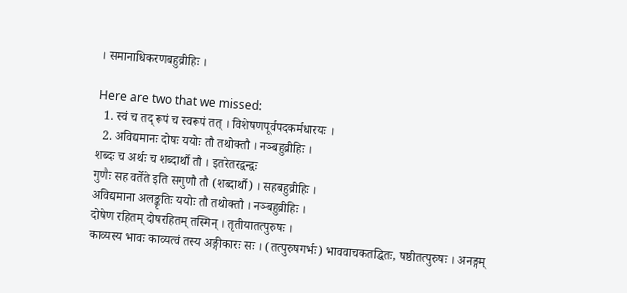। समानाधिकरणबहुव्रीहिः ।

Here are two that we missed:
  1. स्वं च तद् रूपं च स्वरूपं तत् । विशेषणपूर्वपदकर्मधारयः ।
  2. अविद्यमानः दोषः ययोः तौ तथोक्तौ । नञ्बहुव्रीहिः ।
शब्दः च अर्थः च शब्दार्थौ तौ । इतरेतरद्वन्द्वः
गुणैः सह वर्तेते इति सगुणौ तौ (शब्दार्थौ) । सहबहुव्रीहिः ।
अविद्यमाना अलङ्कृतिः ययोः तौ तथोक्तौ । नञ्बहुव्रीहिः ।
दोषेण रहितम् दोषरहितम् तस्मिन् । तृतीयातत्पुरुषः ।
काव्यस्य भावः काव्यत्वं तस्य अङ्गीकारः सः । (तत्पुरुषगर्भः) भाववाचकतद्धितः, षष्ठीतत्पुरुषः । अनङ्गम्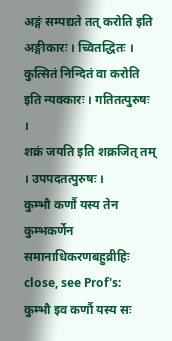अङ्गं सम्पद्यते तत् करोति इति अङ्गीकारः । च्वितद्धितः ।
कुत्सितं निन्दितं वा करोति इति न्यक्कारः । गतितत्पुरुषः ।
शक्रं जयति इति शक्रजित् तम् । उपपदतत्पुरुषः ।
कुम्भौ कर्णौ यस्य तेन कुम्भकर्णेन समानाधिकरणबहुव्रीहिः close, see Prof's:
कुम्भौ इव कर्णौ यस्य सः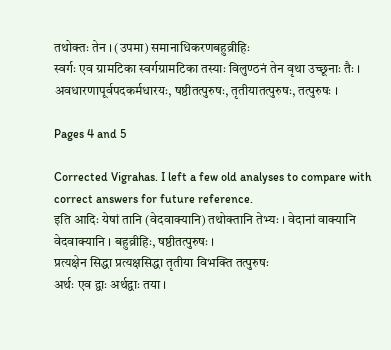तथोक्तः तेन । (उपमा) समानाधिकरणबहुव्रीहिः
स्वर्गः एव ग्रामटिका स्वर्गग्रामटिका तस्याः विलुण्ठनं तेन वृथा उच्छूनाः तैः । अवधारणापूर्वपदकर्मधारयः, षष्ठीतत्पुरुषः, तृतीयातत्पुरुषः, तत्पुरुषः ।

Pages 4 and 5

Corrected Vigrahas. I left a few old analyses to compare with correct answers for future reference.
इति आदिः येषां तानि (वेदवाक्यानि) तथोक्तानि तेभ्यः । वेदानां वाक्यानि वेदवाक्यानि । बहुव्रीहिः, षष्ठीतत्पुरुषः ।
प्रत्यक्षेन सिद्धा प्रत्यक्षसिद्धा तृतीया विभक्ति तत्पुरुषः
अर्थः एव द्वाः अर्थद्वाः तया ।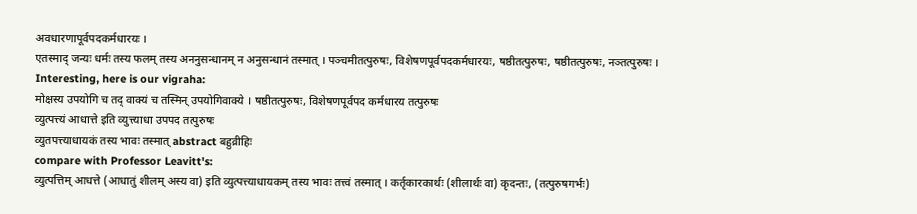अवधारणापूर्वपदकर्मधारयः ।
एतस्माद् जन्यः धर्मः तस्य फलम् तस्य अननुसन्धानम् न अनुसन्धानं तस्मात् । पञ्चमीतत्पुरुषः, विशेषणपूर्वपदकर्मधारयः, षष्ठीतत्पुरुषः, षष्ठीतत्पुरुषः, नञ्तत्पुरुषः ।
Interesting, here is our vigraha:
मोक्षस्य उपयोगि च तद् वाक्यं च तस्मिन् उपयोगिवाक्ये । षष्ठीतत्पुरुषः, विशेषणपूर्वपद कर्मधारय तत्पुरुषः
व्युत्पत्त्यं आधात्ते इति व्युत्त्याधा उपपद तत्पुरुषः
व्युतपत्त्याधायकं तस्य भावः तस्मात् abstract बहुव्रीहिः
compare with Professor Leavitt's:
व्युत्पत्तिम् आधत्ते (आधातुं शीलम् अस्य वा) इति व्युत्पत्त्याधायकम् तस्य भावः तत्त्वं तस्मात् । कर्तृकारकार्थः (शीलार्थः वा) कृदन्तः, (तत्पुरुषगर्भः)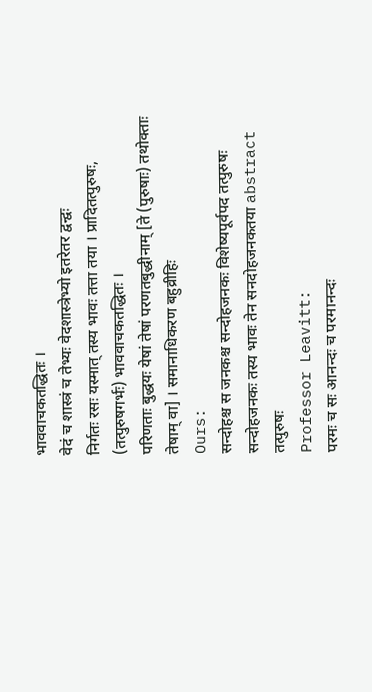भाववाचकतद्धितः ।
वेदं च शास्त्रं च तेभ्यः वेदशास्त्रेभ्यो इतरेतर द्वन्द्वः
निर्गतः रसः यस्मात् तस्य भावः तत्ता तया । प्रादितत्पुरुषः, (तत्पुरुषगर्भः) भाववाचकतद्धितः ।
परिणताः बुद्धयः येषां तेषां परणतबुद्धीनाम् [ते (पुरुषाः) तथोक्ताः तेषाम् वा] । समानाधिकरण बहुव्रीहिः
Ours:
सन्दोहश्च स जनकश्च सन्दोहजनकः विशेष्यपूर्वपद तत्पुरुषः
सन्दोहजनकः तस्य भावः तेन सनदोहजनकतया abstract तत्पुरुषः
Professor Leavitt:
परमः च सः आनन्दः च परमानन्दः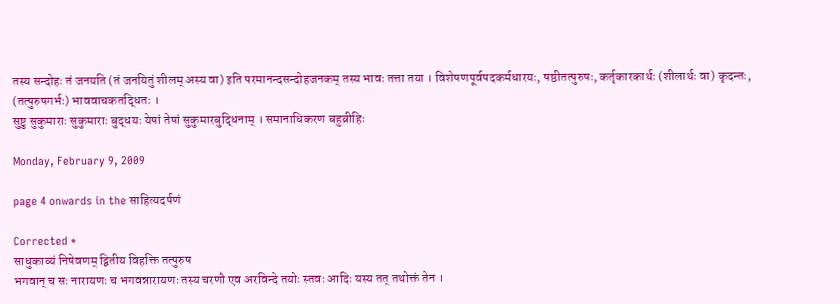तस्य सन्दोहः तं जनयति (तं जनयितुं शीलम् अस्य वा) इति परमानन्दसन्दोहजनकम् तस्य भावः तत्ता तया । विशेषणपूर्वपदकर्मधारयः, षष्ठीतत्पुरुषः, कर्तृकारकार्थः (शीलार्थः वा) कृदन्तः, (तत्पुरुषगर्भः) भाववाचकतद्धितः ।
सुष्टु सुकुमाराः सुकुमाराः बुद्धयः येषां तेषां सुकुमारबुद्धिनाम् । समानाधिकरण बहुव्रीहिः

Monday, February 9, 2009

page 4 onwards in the साहित्यदर्पणं

Corrected *
साधुकाव्यं निषेवणम् द्वितीय विहक्ति तत्पुरुष
भगवान् च सः नारायणः च भगवन्नारायणः तस्य चरणौ एव अरविन्दे तयोः स्तवः आदिः यस्य तत् तथोक्तं तेन ।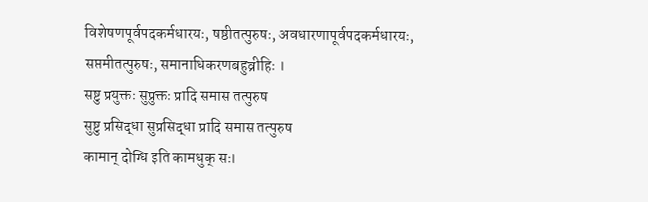विशेषणपूर्वपदकर्मधारयः, षष्ठीतत्पुरुषः, अवधारणापूर्वपदकर्मधारयः, सप्तमीतत्पुरुषः, समानाधिकरणबहुव्रीहिः ।
सष्टु प्रयुक्तः सुप्रुक्तः प्रादि समास तत्पुरुष
सुष्टु प्रसिद्धा सुप्रसिद्धा प्रादि समास तत्पुरुष
कामान् दोग्धि इति कामधुक् सः।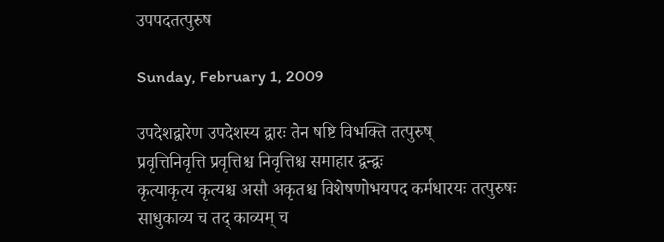उपपदतत्पुरुष

Sunday, February 1, 2009

उपदेशद्वारेण उपदेशस्य द्वारः तेन षष्टि विभक्ति तत्पुरुष्
प्रवृत्तिनिवृत्ति प्रवृत्तिश्च निवृत्तिश्च समाहार द्वन्द्वः
कृत्याकृत्य कृत्यश्च असौ अकृतश्च विशेषणोभयपद कर्मधारयः तत्पुरुषः
साधुकाव्य च तद् काव्यम् च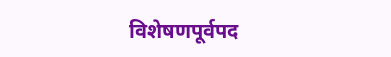विशेषणपूर्वपद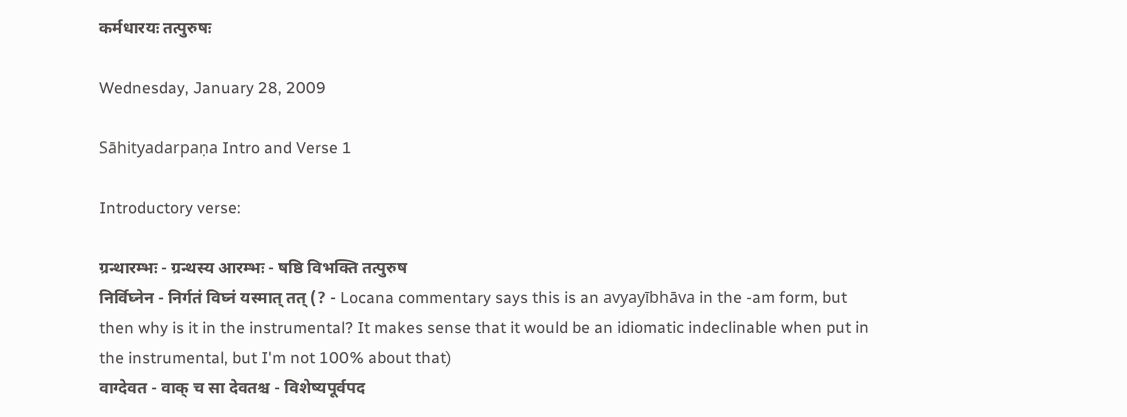कर्मधारयः तत्पुरुषः

Wednesday, January 28, 2009

Sāhityadarpaṇa Intro and Verse 1

Introductory verse:

ग्रन्थारम्भः - ग्रन्थस्य आरम्भः - षष्ठि विभक्ति तत्पुरुष
निर्विघ्नेन - निर्गतं विघ्नं यस्मात् तत् (? - Locana commentary says this is an avyayībhāva in the -am form, but then why is it in the instrumental? It makes sense that it would be an idiomatic indeclinable when put in the instrumental, but I'm not 100% about that)
वाग्देवत - वाक् च सा देवतश्च - विशेष्यपूर्वपद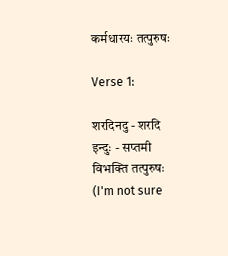कर्मधारयः तत्पुरुषः

Verse 1:

शरदिनदु - शरदि इन्दुः - सप्तमी विभक्ति तत्पुरुषः (I'm not sure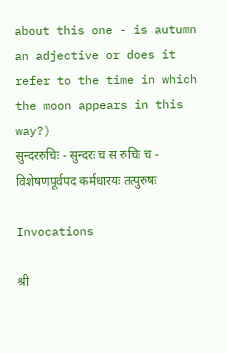about this one - is autumn an adjective or does it refer to the time in which the moon appears in this way?)
सुन्दररुचिः - सुन्दरः च स रुचिः च - विशेषणपूर्वपद कर्मधारयः तत्पुरुषः

Invocations

श्री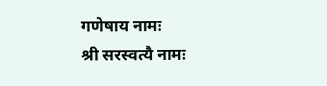गणेषाय नामः
श्री सरस्वत्यै नामः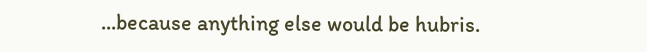...because anything else would be hubris.